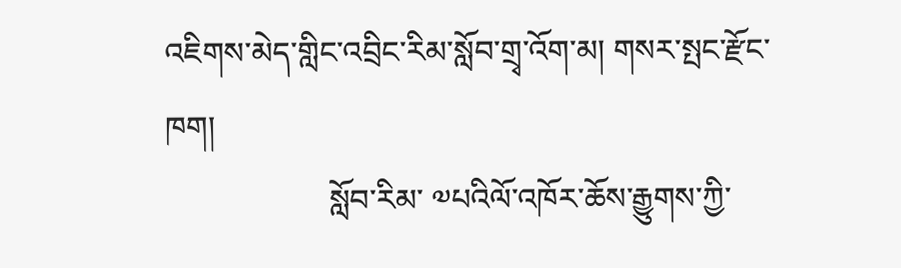འཇིགས་མེད་གླིང་འབྲིང་རིམ་སློབ་གྲྭ་འོག་མ། གསར་སྤང་རྫོང་ཁག།
                     སློབ་རིམ་ ༧པའིལོ་འཁོར་ཆོས་རྒྱུགས་ཀྱི་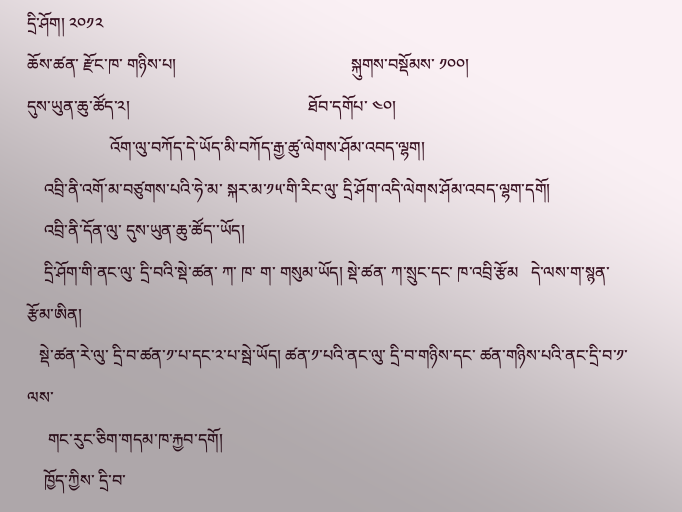དྲི་ཤོག། ༢༠༡༢
ཆོས་ཚན་ རྫོང་ཁ་ གཉིས་པ།                                          སྐུགས་བསྡོམས་ ༡༠༠།
དུས་ཡུན་ཆུ་ཚོད་༢།                                           ཐོབ་དགོཔ་ ༤༠།
                    འོག་ལུ་བཀོད་དེ་ཡོད་མི་བཀོད་རྒྱ་ཚུ་ལེགས་ཤོམ་འབད་ལྷག།
    འབྲི་ནི་འགོ་མ་བཙུགས་པའི་ཧེ་མ་ སྐར་མ་༡༥་གི་རིང་ལུ་ དྲི་ཤོག་འདི་ལེགས་ཤོམ་འབད་ལྷག་དགོ།
    འབྲི་ནི་དོན་ལུ་ དུས་ཡུན་ཆུ་ཚོད་་ཡོད།
    དྲི་ཤོག་གི་ནང་ལུ་ དྲི་བའི་སྡེ་ཚན་ ཀ་ ཁ་ ག་ གསུམ་ཡོད། སྡེ་ཚན་ ཀ་སྲུང་དང་ ཁ་འབྲི་རྩོམ   དེ་ལས་ག་སྙན་རྩོམ་ཨིན།
   སྡེ་ཚན་རེ་ལུ་ དྲི་བ་ཚན་༡་པ་དང་༢་པ་སྦེ་ཡོད། ཚན་༡་པའི་ནང་ལུ་ དྲི་བ་གཉིས་དང་ ཚན་གཉིས་པའི་ནང་དྲི་བ་༡་ལས་
     གང་རུང་ཅིག་གདམ་ཁ་རྐྱབ་དགོ།
    ཁྱོད་ཀྱིས་ དྲི་བ་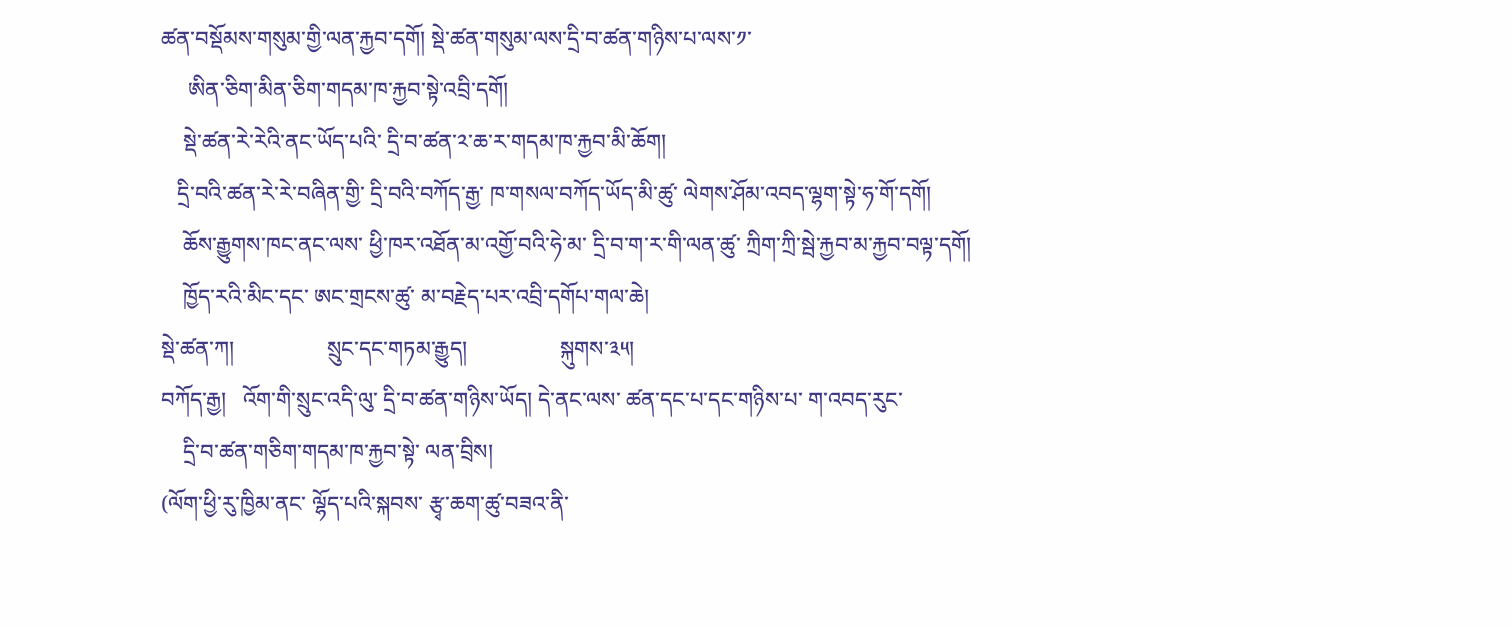ཚན་བསྡོམས་གསུམ་གྱི་ལན་རྐྱབ་དགོ། སྡེ་ཚན་གསུམ་ལས་དྲི་བ་ཚན་གཉིས་པ་ལས་༡་
     ཨིན་ཅིག་མིན་ཅིག་གདམ་ཁ་རྐྱབ་སྟེ་འབྲི་དགོ།
    སྡེ་ཚན་རེ་རེའི་ནང་ཡོད་པའི་ དྲི་བ་ཚན་༢་ཆ་ར་གདམ་ཁ་རྐྱབ་མི་ཆོག།
   དྲི་བའི་ཚན་རེ་རེ་བཞིན་གྱི་ དྲི་བའི་བཀོད་རྒྱ་ ཁ་གསལ་བཀོད་ཡོད་མི་ཚུ་ ལེགས་ཤོམ་འབད་ལྷག་སྟེ་ཧ་གོ་དགོ།
    ཆོས་རྒྱུགས་ཁང་ནང་ལས་ ཕྱི་ཁར་འཐོན་མ་འགྱོ་བའི་ཧེ་མ་ དྲི་བ་ག་ར་གི་ལན་ཚུ་ ཀྲིག་ཀྲི་སྦེ་རྐྱབ་མ་རྐྱབ་བལྟ་དགོ།
    ཁྱོད་རའི་མིང་དང་ ཨང་གྲངས་ཚུ་ མ་བརྗེད་པར་འབྲི་དགོཔ་གལ་ཆེ།
སྡེ་ཚན་ཀ།                 སྲུང་དང་གཏམ་རྒྱུད།                 སྐུགས་༣༥།
བཀོད་རྒྱ།   འོག་གི་སྲུང་འདི་ལུ་ དྲི་བ་ཚན་གཉིས་ཡོད། དེ་ནང་ལས་ ཚན་དང་པ་དང་གཉིས་པ་ ག་འབད་རུང་
    དྲི་བ་ཚན་གཅིག་གདམ་ཁ་རྐྱབ་སྟེ་ ལན་བྲིས།
(ལོག་ཕྱི་རུ་ཁྱིམ་ནང་ ལྷོད་པའི་སྐབས་ རྩྭ་ཆག་ཚུ་བཟའ་ནི་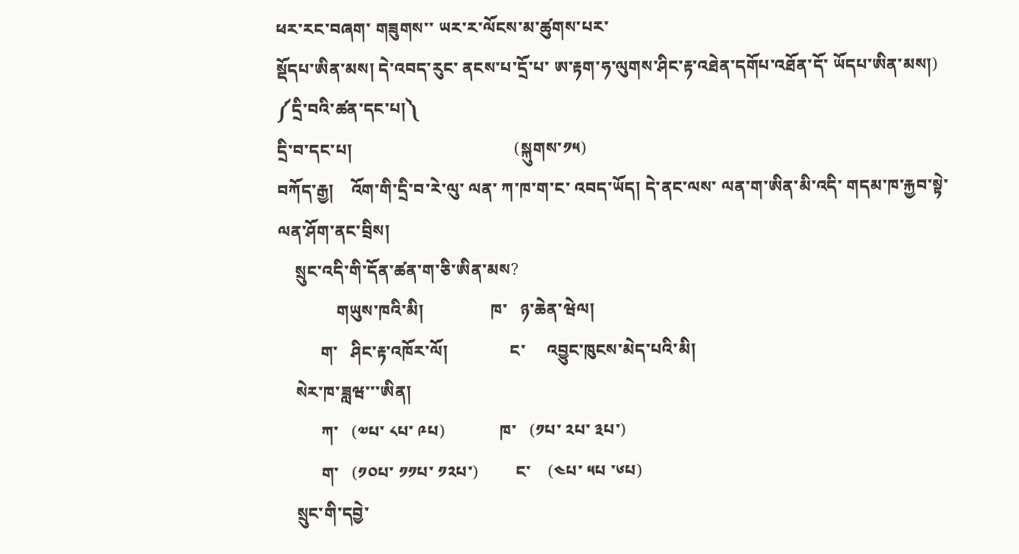ཕར་རང་བཞག་ གཟུགས་་ ཡར་ར་ལོངས་མ་ཚུགས་པར་
སྡོདཔ་ཨིན་མས། དེ་འབད་རུང་ ནངས་པ་དྲོ་པ་ ཨ་རྟག་ཧ་ལུགས་ཤིང་རྟ་འཐེན་དགོཔ་འཐོན་དོ་ ཡོདཔ་ཨིན་མས།)
༼དྲི་བའི་ཚན་དང་པ།༽
དྲི་བ་དང་པ།                                       (སྐུགས་༡༥)
བཀོད་རྒྱ།    འོག་གི་དྲི་བ་རེ་ལུ་ ལན་ ཀ་ཁ་ག་ང་ འབད་ཡོད། དེ་ནང་ལས་ ལན་ག་ཨིན་མི་འདི་ གདམ་ཁ་རྐྱབ་སྟེ་
ལན་ཤོག་ནང་བྲིས།
    སྲུང་འདི་གི་དོན་ཚན་ག་ཅི་ཨིན་མས?
              གཡུས་ཁའི་མི།                ཁ་   ཉ་ཆེན་ཝེལ།
          ག་   ཤིང་རྟ་འཁོར་ལོ།               ང་     འབྱུང་ཁུངས་མེད་པའི་མི།
    སེར་ཁ་ཟླཝ་་་ཨིན།
          ཀ་   (༧པ་ ༨པ་ ༩པ)             ཁ་   (༡པ་ ༢པ་ ༣པ་)
          ག་   (༡༠པ་ ༡༡པ་ ༡༢པ་)         ང་    (༤པ་ ༥པ ་༦པ)
    སྲུང་གི་དབྱེ་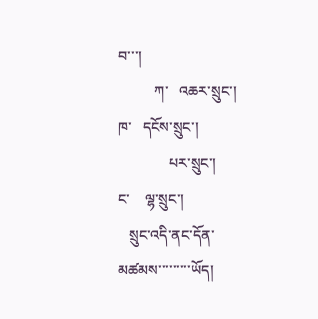བ་་་།
          ཀ་   འཆར་སྲུང་།                  ཁ་   དངོས་སྲུང་།
              པར་སྲུང་།                   ང་    ལྷ་སྲུང་།
   སྲུང་འདི་ནང་དོན་མཚམས་་་་་་་་་ཡོད།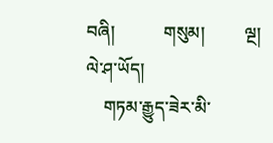བཞི།           གསུམ།         ལྔ།            ལེ་ཤ་ཡོད།
    གཏམ་རྒྱུད་ཟེར་མི་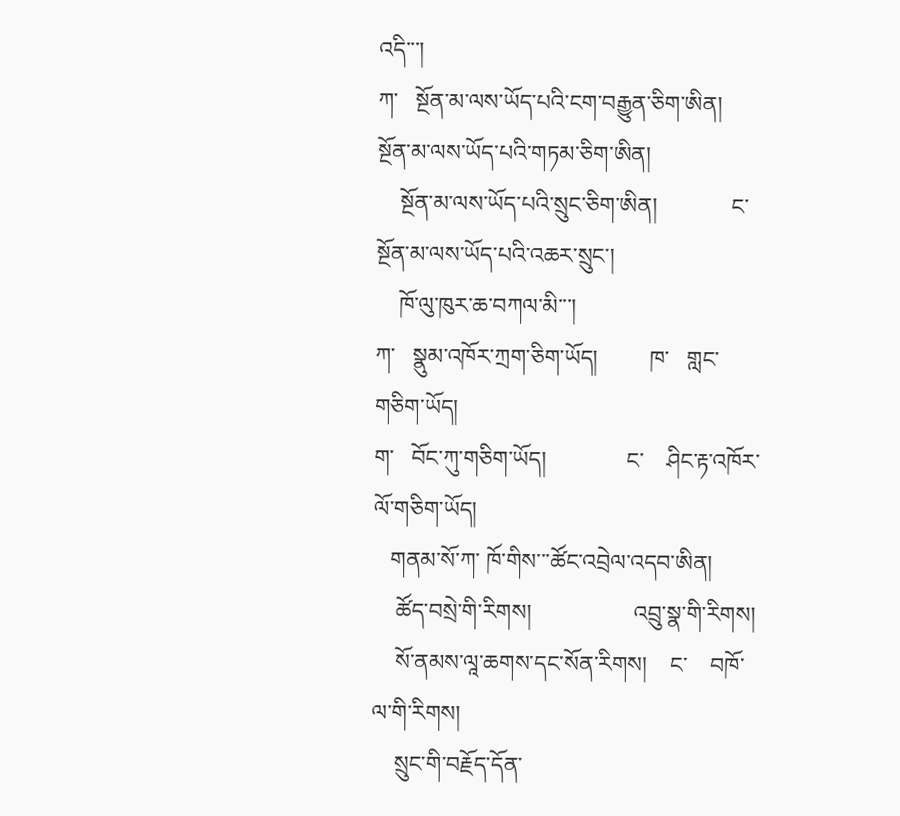འདི་་་།
ཀ་   སྔོན་མ་ལས་ཡོད་པའི་ངག་བརྒྱུན་ཅིག་ཨིན།              སྔོན་མ་ལས་ཡོད་པའི་གཏམ་ཅིག་ཨིན།
    སྔོན་མ་ལས་ཡོད་པའི་སྲུང་ཅིག་ཨིན།             ང་     སྔོན་མ་ལས་ཡོད་པའི་འཆར་སྲུང་།
    ཁོ་ལུ་ཁུར་ཆ་བཀལ་མི་་་།
ཀ་   སྣུམ་འཁོར་ཀྲག་ཅིག་ཡོད།         ཁ་   གླང་གཅིག་ཡོད།
ག་   བོང་ཀུ་གཅིག་ཡོད།              ང་    ཤིང་རྟ་འཁོར་ལོ་གཅིག་ཡོད།
   གནམ་སོ་ཀ་ ཁོ་གིས་་་ཚོང་འབྲེལ་འདབ་ཨིན།
    ཚོད་བསྲེ་གི་རིགས།                  འབྲུ་སྣ་གི་རིགས།
    སོ་ནམས་ལཱ་ཆགས་དང་སོན་རིགས།    ང་    བཁོ་ལ་གི་རིགས།
    སྲུང་གི་བརྗོད་དོན་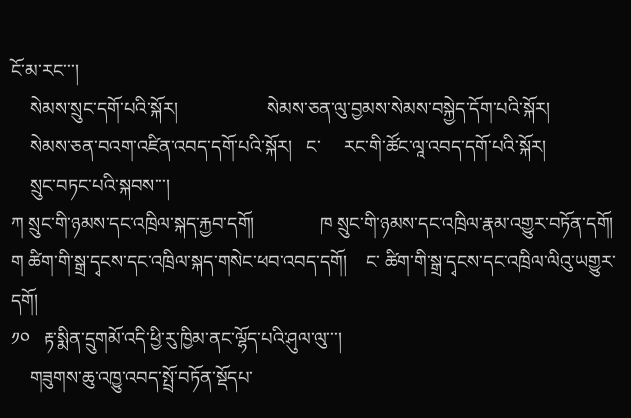ངོ་མ་རང་་་།
    སེམས་སྲུང་དགོ་པའི་སྐོར།                   སེམས་ཅན་ལུ་བྱམས་སེམས་བསྐྱེད་དོག་པའི་སྐོར།
    སེམས་ཅན་བའག་འཛིན་འབད་དགོ་པའི་སྐོར།   ང་     རང་གི་ཚོང་ལཱ་འབད་དགོ་པའི་སྐོར།
    སྲུང་བཏང་པའི་སྐབས་་་།
ཀ སྲུང་གི་ཉམས་དང་འཁྲིལ་སྐད་རྐྱབ་དགོ།              ཁ སྲུང་གི་ཉམས་དང་འཁྲིལ་རྣམ་འགྱུར་བཏོན་དགོ།
ག ཚིག་གི་སྒྲ་དྭངས་དང་འཁྲིལ་སྐད་གསེང་ཕབ་འབད་དགོ།    ང་ ཚིག་གི་སྒྲ་དྭངས་དང་འཁྲིལ་ལིའུ་ཡགྱུར་དགོ།
༡༠   རྟ་སྨིན་དྲུགམོ་འདི་ཕྱི་རུ་ཁྱིམ་ནང་ལྷོད་པའི་ཤུལ་ལུ་་་།
    གཟུགས་ཆུ་འཁྱུ་འབད་སྤྲོ་བཏོན་སྡོདཔ་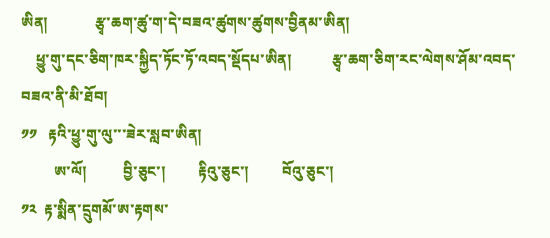ཨིན།             རྩྭ་ཆག་ཚུ་ག་དེ་བཟའ་ཚུགས་ཚུགས་བྱིནམ་ཨིན།
    ཕྱུ་གུ་དང་ཅིག་ཁར་སྐྱིད་ཏོང་ཏོ་འབད་སྡོདཔ་ཨིན།           རྩྭ་ཆག་ཅིག་རང་ལེགས་ཤོམ་འབད་བཟའ་ནི་མི་ཐོབ།
༡༡   རྟའི་ཕྱུ་གུ་ལུ་་་ཟེར་སླབ་ཨིན།
         ཨ་ལོ།          བྱི་ཅུང་།         རྟིའུ་ཅུང་།         བོའུ་ཅུང་།
༡༢  རྟ་སྨིན་དྲུགམོ་ཨ་རྟགས་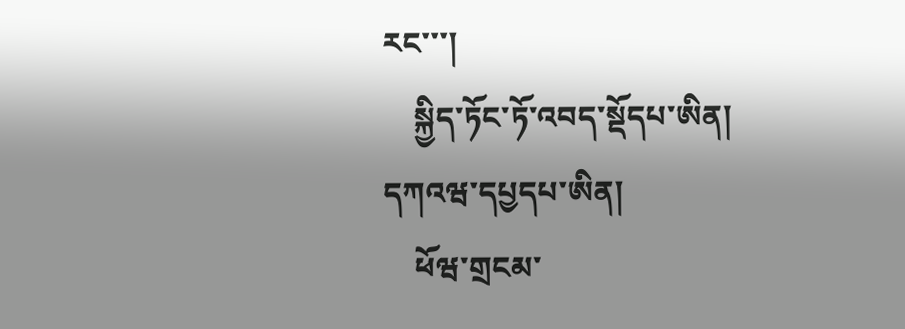རང་་་།
    སྐྱིད་ཏོང་ཏོ་འབད་སྡོདཔ་ཨིན།           དཀའཝ་དཔྱདཔ་ཨིན།
    ཕོཝ་གྲངམ་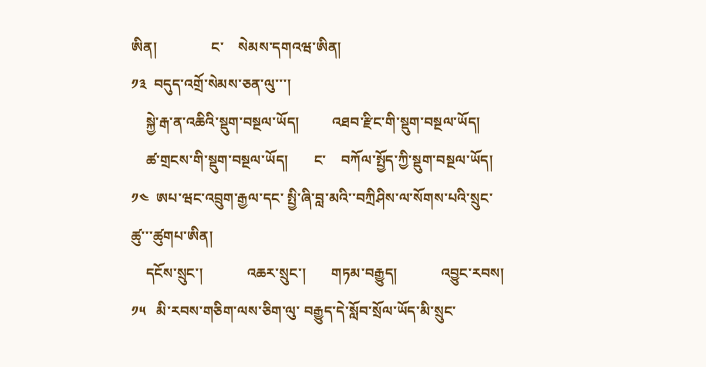ཨིན།               ང་    སེམས་དགའཝ་ཨིན།
༡༣  བདུད་འགྲོ་སེམས་ཅན་ལུ་་་།
    སྐྱེ་རྒ་ན་འཆིའི་སྡུག་བསྔལ་ཡོད།         འཐབ་རྫིང་གི་སྡུག་བསྔལ་ཡོད།
    ཚ་གྲངས་གི་སྡུག་བསྔལ་ཡོད།       ང་    བཀོལ་སྤྱོད་ཀྱི་སྡུག་བསྔལ་ཡོད།
༡༤  ཨཔ་ཝང་འབྲུག་རྒྱལ་དང་ སྤྱི་ཞི་བླ་མའི་་བཀྲིཤིས་ལ་སོགས་པའི་སྲུང་ཚུ་་་ཚུགཔ་ཨིན།
    དངོས་སྲུང་།            འཆར་སྲུང་།       གཏམ་བརྒྱུད།            འབྱུང་རབས།
༡༥   མི་རབས་གཅིག་ལས་ཅིག་ལུ་ བརྒྱུད་དེ་སློབ་སྲོལ་ཡོད་མི་སྲུང་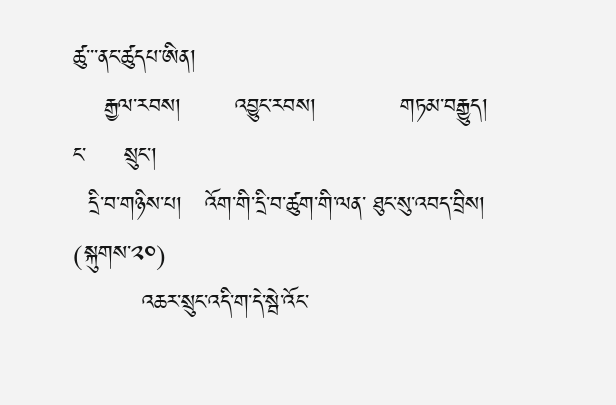ཚུ་་་ནང་ཚུདཔ་ཨིན།
    རྒྱལ་རབས།       འབྱུང་རབས།           གཏམ་བརྒྱུད།       ང་     སྲུང་།
  དྲི་བ་གཉིས་པ།   འོག་གི་དྲི་བ་ཚུག་གི་ལན་ ཐུང་སུ་འབད་བྲིས།         (སྐུགས་༢༠)
         འཆར་སྲུང་འདི་ག་དེ་སྦེ་འོང་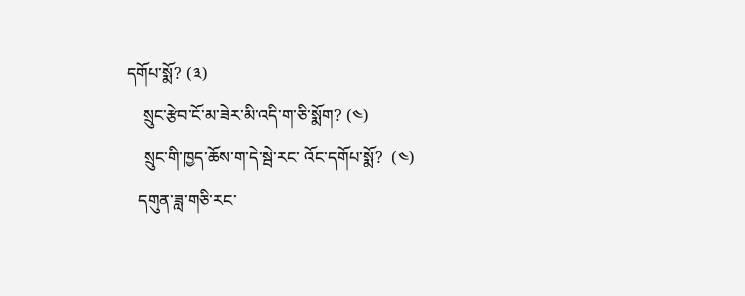དགོཔ་སྨོ? (༣)
    སྲུང་རྩེབ་ངོ་མ་ཟེར་མི་འདི་ག་ཅི་སྨོག? (༤)
    སྲུང་གི་ཁྱད་ཆོས་ག་དེ་སྦེ་རང་ འོང་དགོཔ་སྨོ?  (༤)
   དགུན་ཟླ་གཅི་རང་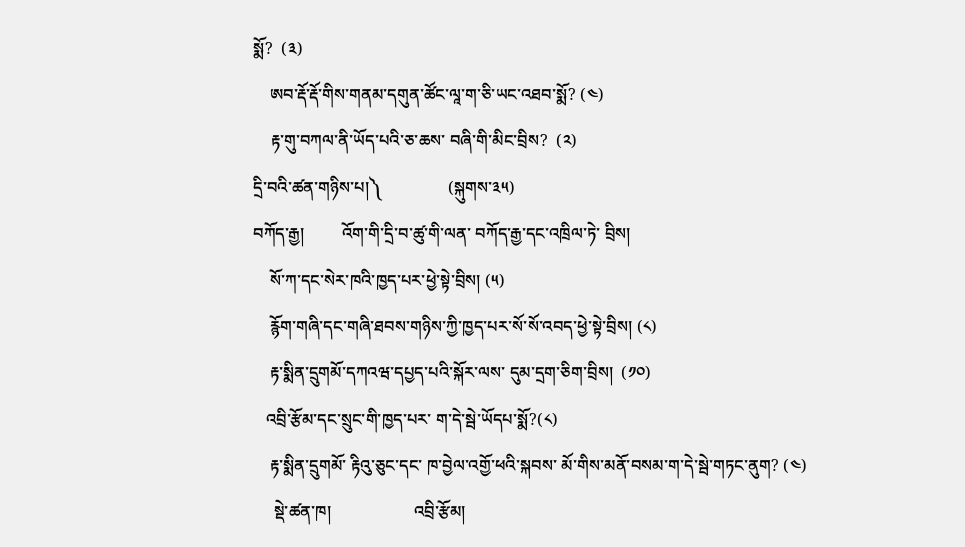སྨོ?  (༣)
    ཨབ་རྡོ་རྡོ་གིས་གནམ་དགུན་ཚོང་ལཱ་ག་ཅི་ཡང་འཐབ་སྨོ? (༤)
    རྟ་གུ་བཀལ་ནི་ཡོད་པའི་ཅ་ཆས་ བཞི་གི་མིང་བྲིས?  (༢)
དྲི་བའི་ཚན་གཉིས་པ།༽                (སྐུགས་༣༥)
བཀོད་རྒྱ།         འོག་གི་དྲི་བ་ཚུ་གི་ལན་ བཀོད་རྒྱ་དང་འཁྲིལ་ཏེ་ བྲིས།
    སོ་ཀ་དང་སེར་ཁའི་ཁྱད་པར་ཕྱེ་སྟེ་བྲིས། (༥)
    རྙོག་གཞི་དང་གཞི་ཐབས་གཉིས་ཀྱི་ཁྱད་པར་སོ་སོ་འབད་ཕྱེ་སྟེ་བྲིས། (༨)
    རྟ་སྨིན་དྲུགམོ་དཀའཝ་དཔྱད་པའི་སྐོར་ལས་ དུམ་དྲག་ཅིག་བྲིས།  (༡༠)
   འབྲི་རྩོམ་དང་སྲུང་གི་ཁྱད་པར་ ག་དེ་སྦེ་ཡོདཔ་སྨོ?(༨)
    རྟ་སྨིན་དྲུགམོ་ རྟིའུ་ཅུང་དང་ ཁ་བྱེལ་འགྱོ་ཕའི་སྐབས་ མོ་གིས་མནོ་བསམ་ག་དེ་སྦེ་གཏང་ནུག? (༤)
     སྡེ་ཚན་ཁ།                    འབྲི་རྩོམ།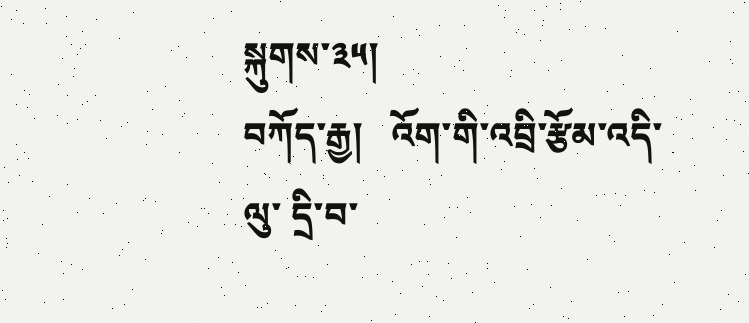སྐུགས་༣༥།
བཀོད་རྒྱ།   འོག་གི་འབྲི་རྩོམ་འདི་ལུ་ དྲི་བ་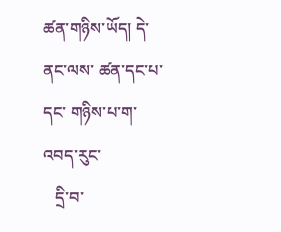ཚན་གཉིས་ཡོད། དེ་ནང་ལས་ ཚན་དང་པ་དང་ གཉིས་པ་ག་འབད་རུང་
   དྲི་བ་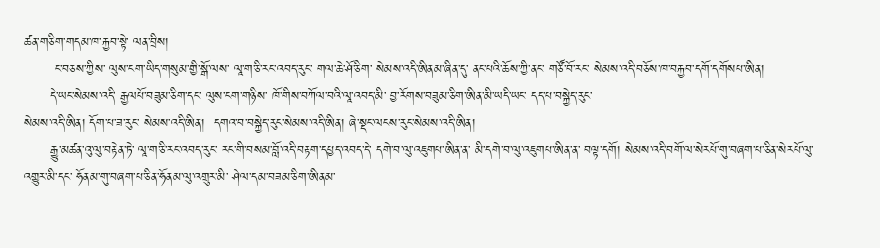ཚན་གཅིག་གདམ་ཁ་རྐྱབ་སྟེ་ ལན་བྲིས།
       ང་བཅས་ཀྱིས་ ལུས་ངག་ཡིད་གསུམ་གྱི་སྒོ་ལས་ ལཱ་ག་ཅི་རང་འབད་རུང་ གལ་ཆེ་ཤོ་ཅིག་ སེམས་འདི་ཨིནམ་ཞིན་དུ་ ནང་པའི་ཆོས་ཀྱི་ནང་ གཙོ་བོ་རང་ སེམས་འདི་བཅོས་ཁ་བརྐྱབ་དགོ་དགོསཔ་ཨིན།
      དེ་ཡང་སེམས་འདི་ རྒྱལཔོ་བཟུམ་ཅིག་དང་ ལུས་ངག་གཉིས་ ཁོ་གིས་བཀོལ་བའི་ལཱ་འབད་མི་ བྱ་རོགས་བཟུམ་ཅིག་ཨིན་མི་ཡདི་ཡང་ དད་པ་བསྐྱེད་རུང་
སེམས་འདི་ཨིན། དོག་པ་ཟ་རུང་ སེམས་འདི་ཨིན།  དགའ་བ་བསྐྱེད་རུང་སེམས་འདི་ཨིན། ཞེ་སྡང་ལངས་རུང་སེམས་འདི་ཨིན།
      རྒྱུ་མཚན་འུ་ལུ་བརྟེན་ཏེ་ ལཱ་ག་ཅི་རང་འབད་རུང་ རང་གི་བསམ་བློ་འདི་བརྟག་དཔྱད་འབད་དེ་ དགེ་བ་ལུ་འཇུགཔ་ཨིན་ན་ མི་དགེ་བ་ལུ་འཇུགཔ་ཨིན་ན་ བལྟ་དགོ། སེམས་འདི་བགོ་ལ་སེརཔོ་གུ་བཞག་པ་ཅིན་སེརཔོ་ལུ་འགྱུར་མི་དང་ ཧོནམ་གུ་བཞག་པ་ཅིན་ཧོནམ་ལུ་འགྲུར་མི་ ཤེལ་དམ་བཟམ་ཅིག་ཨིནམ་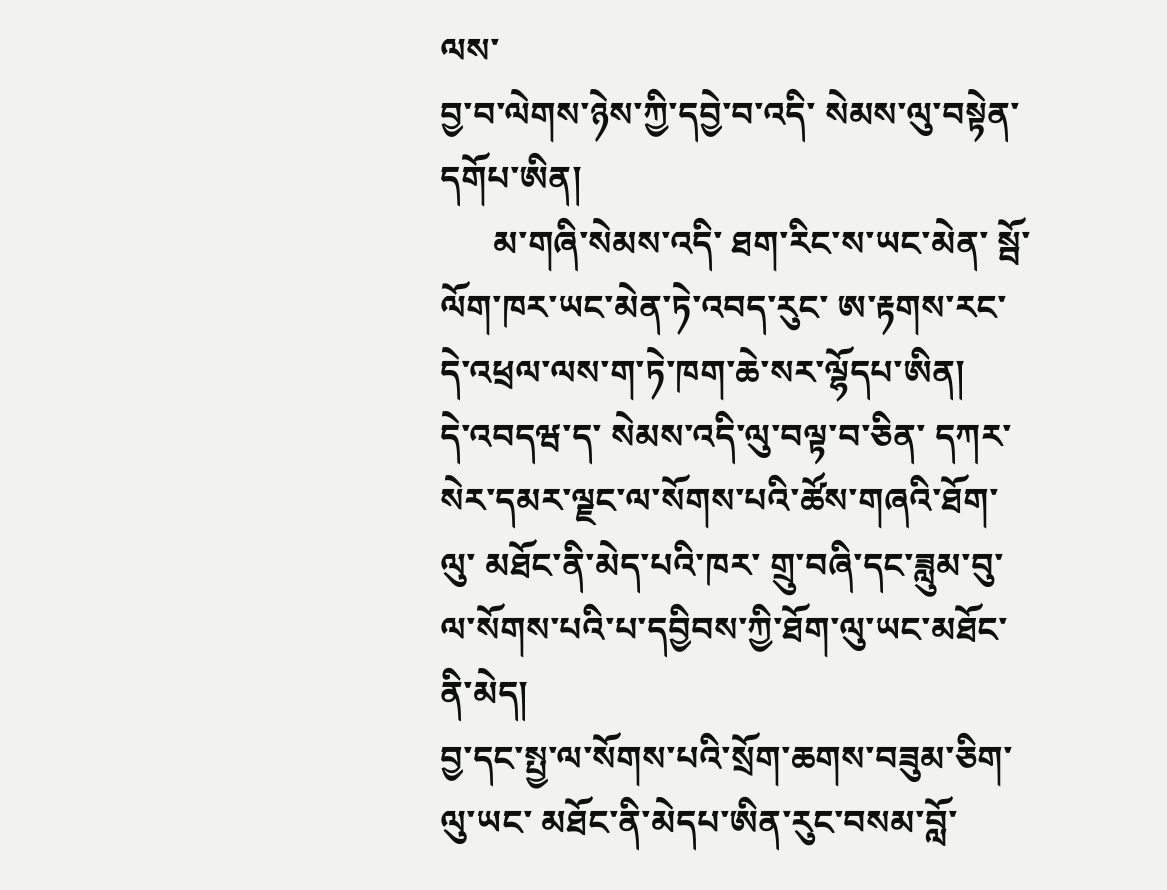ལས་
བྱ་བ་ལེགས་ཉེས་ཀྱི་དབྱེ་བ་འདི་ སེམས་ལུ་བསྟེན་དགོཔ་ཨིན།
      མ་གཞི་སེམས་འདི་ ཐག་རིང་ས་ཡང་མེན་ སྦོ་ལོག་ཁར་ཡང་མེན་ཏེ་འབད་རུང་ ཨ་རྟགས་རང་ དེ་འཕྲལ་ལས་ག་ཏེ་ཁག་ཆེ་སར་ལྷོདཔ་ཨིན།
དེ་འབདཝ་ད་ སེམས་འདི་ལུ་བལྟ་བ་ཅིན་ དཀར་སེར་དམར་ལྗང་ལ་སོགས་པའི་ཚོས་གཞའི་ཐོག་ལུ་ མཐོང་ནི་མེད་པའི་ཁར་ གྲུ་བཞི་དང་ཟླུམ་བུ་ ལ་སོགས་པའི་པ་དབྱིབས་ཀྱི་ཐོག་ལུ་ཡང་མཐོང་ནི་མེད།
བྱ་དང་སྤྱ་ལ་སོགས་པའི་སྲོག་ཆགས་བཟུམ་ཅིག་ལུ་ཡང་ མཐོང་ནི་མེདཔ་ཨིན་རུང་བསམ་བློ་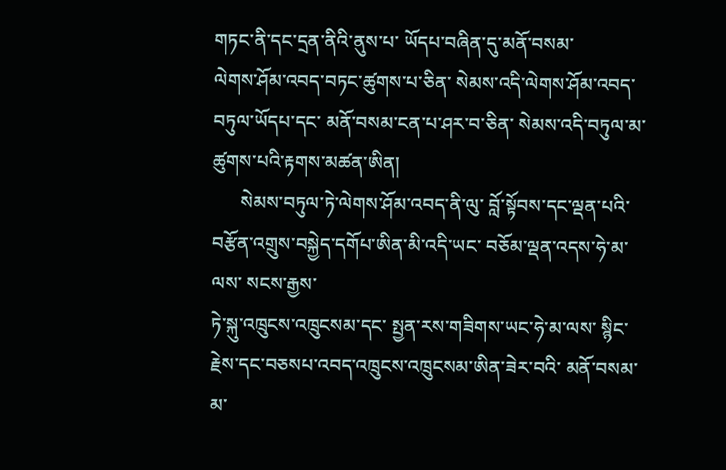གཏང་ནི་དང་དྲན་ནིའི་ནུས་པ་ ཡོདཔ་བཞིན་དུ་མནོ་བསམ་
ལེགས་ཤོམ་འབད་བཏང་ཚུགས་པ་ཅིན་ སེམས་འདི་ལེགས་ཤོམ་འབད་བཏུལ་ཡོདཔ་དང་ མནོ་བསམ་ངན་པ་ཤར་བ་ཅིན་ སེམས་འདི་བཏུལ་མ་ཚུགས་པའི་རྟགས་མཚན་ཨིན།
      སེམས་བཏུལ་ཏེ་ལེགས་ཤོམ་འབད་ནི་ལུ་ བློ་སྟོབས་དང་ལྡན་པའི་བརྩོན་འགྲུས་བསྐྱེད་དགོཔ་ཨིན་མི་འདི་ཡང་ བཅོམ་ལྡན་འདས་ཧེ་མ་ལས་ སངས་རྒྱས་
ཏེ་སྐུ་འཁྲུངས་འཁྲུངསམ་དང་ སྤྱན་རས་གཟིགས་ཡང་ཧེ་མ་ལས་ སྙིང་རྗེས་དང་བཅསཔ་འབད་འཁྲུངས་འཁྲུངསམ་ཨིན་ཟེར་བའི་ མནོ་བསམ་མ་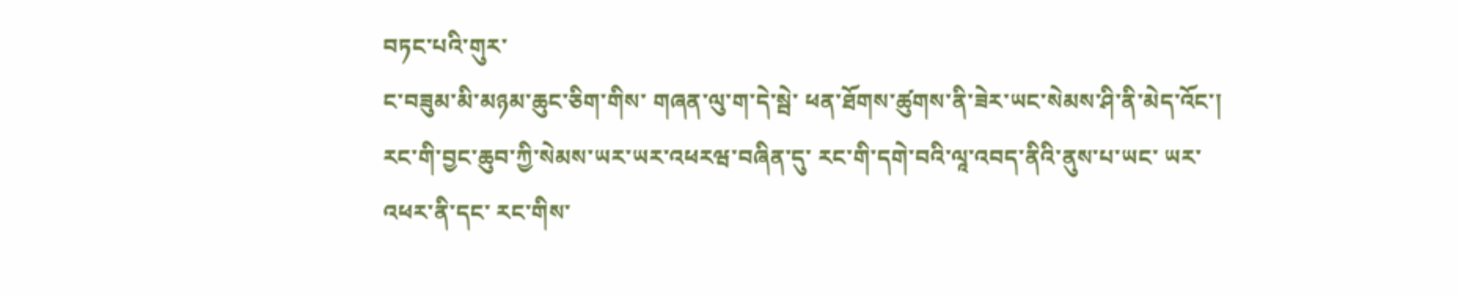བཏང་པའི་གུར་
ང་བཟུམ་མི་མཉམ་ཆུང་ཅིག་གིས་ གཞན་ལུ་ག་དེ་སྦེ་ ཕན་ཐོགས་ཚུགས་ནི་ཟེར་ཡང་སེམས་ཤི་ནི་མེད་འོང་།  རང་གི་བྱང་ཆུབ་ཀྱི་སེམས་ཡར་ཡར་འཕརཝ་བཞིན་དུ་ རང་གི་དགེ་བའི་ལཱ་འབད་ནིའི་ནུས་པ་ཡང་ ཡར་འཕར་ནི་དང་ རང་གིས་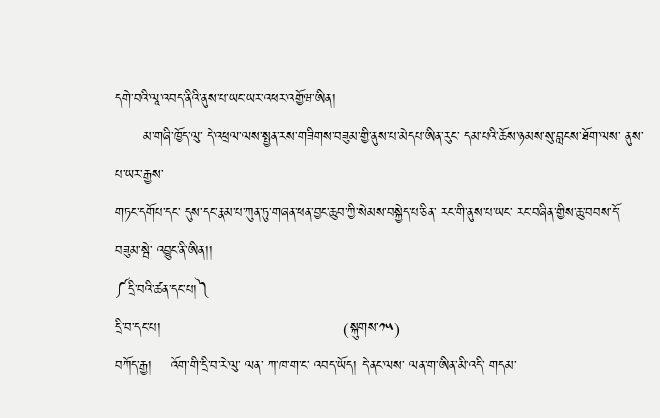དགེ་བའི་ལཱ་འབད་ནིའི་ནུས་པ་ཡང་ཡར་འཕར་འགྱོཝ་ཨིན།
      མ་གཞི་ཁྱོད་ལུ་ དེ་འཕྲལ་ལས་སྤྱན་རས་གཟིགས་བཟུམ་གྱི་ནུས་པ་མེདཔ་ཨིན་རུང་ དམ་པའི་ཆོས་ཉམས་སུ་བླངས་ཐོག་ལས་ ནུས་པ་ཡར་རྒྱས་
གཏང་དགོཔ་དང་ དུས་དང་རྣམ་པ་ཀུན་ཏུ་གཞན་ཕན་བྱང་ཆུབ་ཀྱི་སེམས་བསྐྱེད་པ་ཅིན་ རང་གི་ནུས་པ་ཡང་ རང་བཞིན་གྱིས་ཆུ་བབས་དོ་བཟུམ་སྦེ་ འབྱུང་ནི་ཨིན།།
༼དྲི་བའི་ཚན་དང་པ།༽
དྲི་བ་དང་པ།                                       (སྐུགས་༡༥)
བཀོད་རྒྱ།    འོག་གི་དྲི་བ་རེ་ལུ་ ལན་ ཀ་ཁ་ག་ང་ འབད་ཡོད། དེ་ནང་ལས་ ལན་ག་ཨིན་མི་འདི་ གདམ་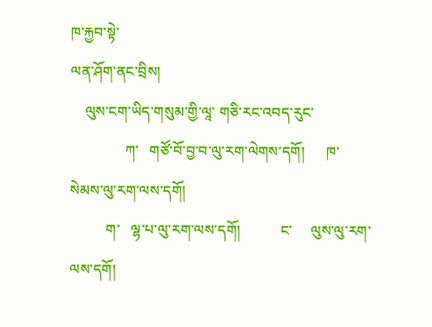ཁ་རྐྱབ་སྟེ་
ལན་ཤོག་ནང་བྲིས།
    ལུས་ངག་ཡིད་གསུམ་གྱི་ལཱ་ གཅི་རང་འབད་རུང་
               ཀ་   གཙོ་བོ་བྱ་བ་ལུ་རག་ལེགས་དགོ།      ཁ་     སེམས་ལུ་རག་ལས་དགོ།
          ག་   ལྷ་པ་ལུ་རག་ལས་དགོ།           ང་     ལུས་ལུ་རག་ལས་དགོ།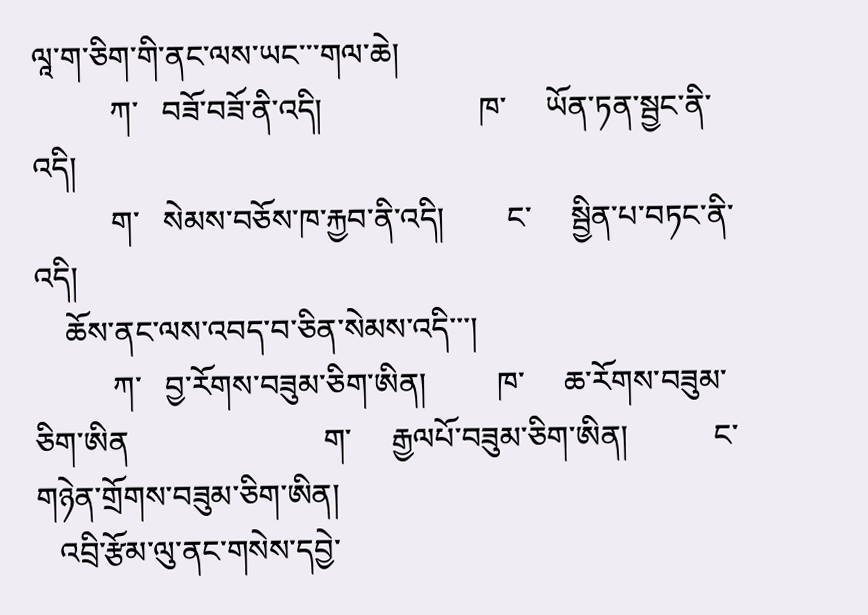ལཱ་ག་ཅིག་གི་ནང་ལས་ཡང་་་གལ་ཆེ།
          ཀ་   བཟོ་བཟོ་ནི་འདི།                    ཁ་     ཡོན་ཏན་སྦྱང་ནི་འདི།
          ག་   སེམས་བཅོས་ཁ་རྐྱབ་ནི་འདི།        ང་     སྦྱིན་པ་བཏང་ནི་འདི།
    ཆོས་ནང་ལས་འབད་བ་ཅིན་སེམས་འདི་་་།
          ཀ་   བྱ་རོགས་བཟུམ་ཅིག་ཨིན།         ཁ་     ཆ་རོགས་བཟུམ་ཅིག་ཨིན                         ག་     རྒྱལཔོ་བཟུམ་ཅིག་ཨིན།           ང་    གཉེན་གྲོགས་བཟུམ་ཅིག་ཨིན།
   འབྲི་རྩོམ་ལུ་ནང་གསེས་དབྱེ་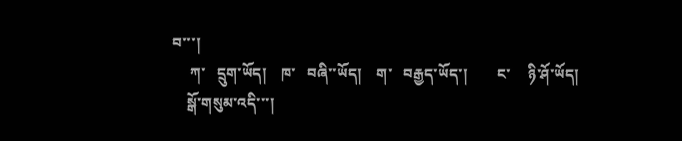བ་་་།
     ཀ་   དྲུག་ཡོད།    ཁ་   བཞི་་ཡོད།    ག་   བརྒྱད་ཡོད་།        ང་     ཉི་ཤོ་ཡོད།
    སྒོ་གསུམ་འདི་་་།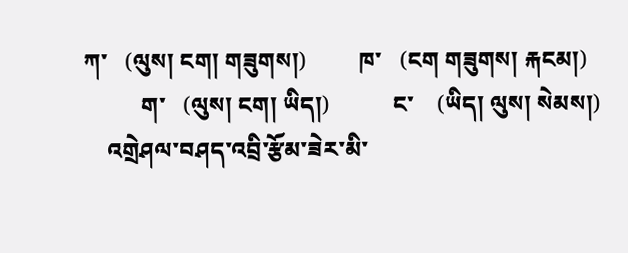ཀ་   (ལུས། ངག། གཟུགས།)         ཁ་   (ངག གཟུགས། རྐངམ།)
          ག་   (ལུས། ངག། ཡིད།)           ང་    (ཡིད། ལུས། སེམས།)
    འགྲེཤལ་བཤད་འབྲི་རྩོམ་ཟེར་མི་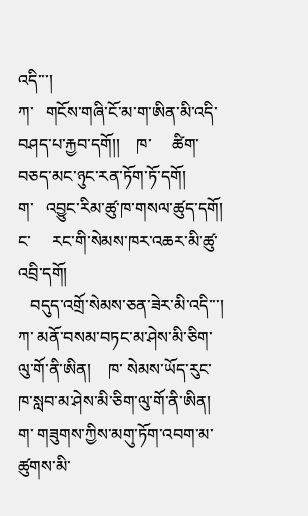འདི་་་།
ཀ་   གངོས་གཞི་ངོ་མ་ག་ཨིན་མི་འདི་བཤད་པ་རྐྱབ་དགོ།།    ཁ་     ཚིག་བཅད་མང་ཉུང་རན་ཏོག་ཏོ་དགོ།
ག་   འབྱུང་རིམ་ཚུ་ཁ་གསལ་ཚུད་དགོ།               ང་     རང་གི་སེམས་ཁར་འཆར་མི་ཚུ་འབྲི་དགོ།
   བདུད་འགྲོ་སེམས་ཅན་ཟེར་མི་འདི་་་།
ཀ་ མནོ་བསམ་བཏང་མ་ཤེས་མི་ཅིག་ལུ་གོ་ནི་ཨིན།    ཁ་ སེམས་ཡོད་རུང་ཁ་སླབ་མ་ཤེས་མི་ཅིག་ལུ་གོ་ནི་ཨིན།
ག་ གཟུགས་ཀྱིས་མགུ་ཏོག་འབག་མ་ཚུགས་མི་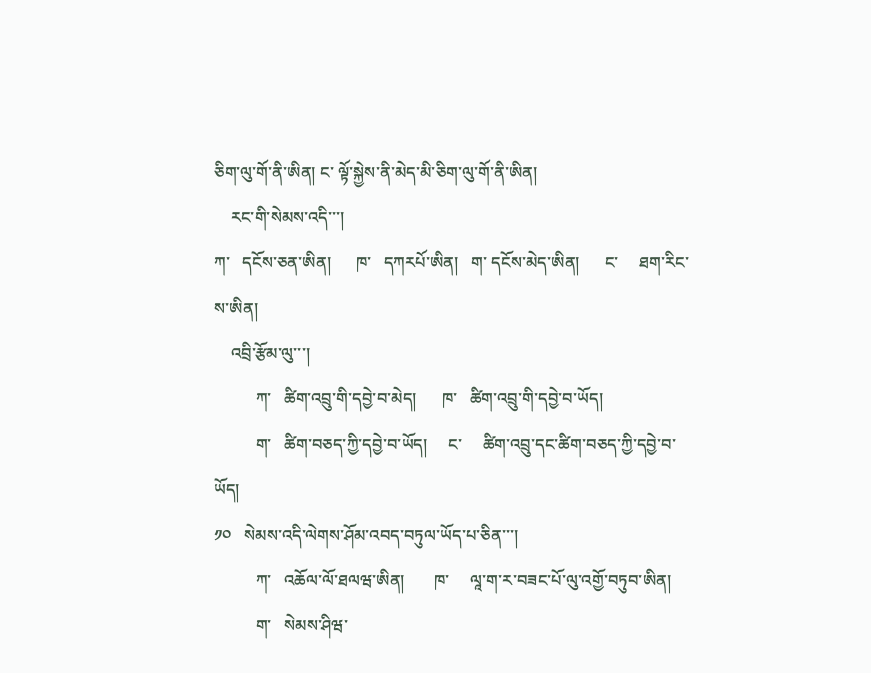ཅིག་ལུ་གོ་ནི་ཨིན། ང་ ལྟོ་སྐྱེས་ནི་མེད་མི་ཅིག་ལུ་གོ་ནི་ཨིན།
    རང་གི་སེམས་འདི་་་།
ཀ་   དངོས་ཅན་ཨིན།      ཁ་   དཀརཔོ་ཨིན།   ག་ དངོས་མེད་ཨིན།      ང་     ཐག་རིང་ས་ཨིན།
    འབྲི་རྩོམ་ལུ་་་།
          ཀ་   ཚིག་འབྲུ་གི་དབྱེ་བ་མེད།      ཁ་   ཚིག་འབྲུ་གི་དབྱེ་བ་ཡོད།
          ག་   ཚིག་བཅད་ཀྱི་དབྱེ་བ་ཡོད།     ང་     ཚིག་འབྲུ་དང་ཚིག་བཅད་ཀྱི་དབྱེ་བ་ཡོད།
༡༠   སེམས་འདི་ལེགས་ཤོམ་འབད་བཏུལ་ཡོད་པ་ཅིན་་་།
          ཀ་   འཆོལ་ལོ་ཐལཝ་ཨིན།       ཁ་     ལཱ་ག་ར་བཟང་པོ་ལུ་འགྱོ་བཏུབ་ཨིན།
          ག་   སེམས་ཤིཝ་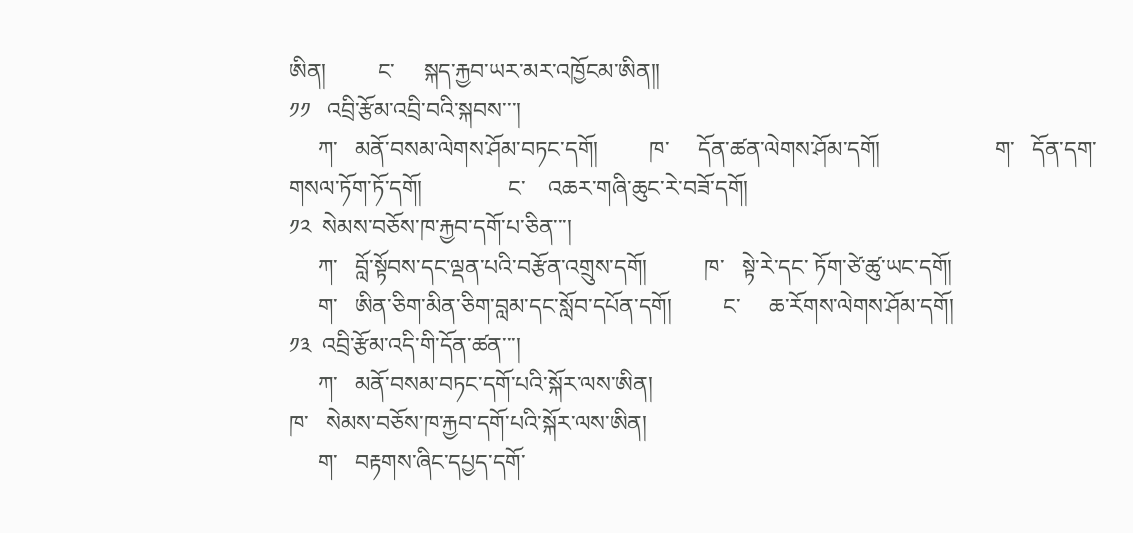ཨིན།         ང་     སྐད་རྐྱབ་ཡར་མར་འཁྱོངམ་ཨིན།།
༡༡   འབྲི་རྩོམ་འབྲི་བའི་སྐབས་་་།
     ཀ་   མནོ་བསམ་ལེགས་ཤོམ་བཏང་དགོ།         ཁ་     དོན་ཚན་ལེགས་ཤོམ་དགོ།                    ག་   དོན་དག་གསལ་ཏོག་ཏོ་དགོ།               ང་    འཆར་གཞི་ཆུང་རེ་བཟོ་དགོ།
༡༢  སེམས་བཅོས་ཁ་རྐྱབ་དགོ་པ་ཅིན་་་།
     ཀ་   བློ་སྟོབས་དང་ལྡན་པའི་བརྩོན་འགྲུས་དགོ།          ཁ་   སྟེ་རེ་དང་ ཏོག་ཙེ་ཚུ་ཡང་དགོ།
     ག་   ཨིན་ཅིག་མིན་ཅིག་བླམ་དང་སློབ་དཔོན་དགོ།         ང་     ཆ་རོགས་ལེགས་ཤོམ་དགོ།
༡༣  འབྲི་རྩོམ་འདི་གི་དོན་ཚན་་་།
     ཀ་   མནོ་བསམ་བཏང་དགོ་པའི་སྐོར་ལས་ཨིན།
ཁ་   སེམས་བཅོས་ཁ་རྐྱབ་དགོ་པའི་སྐོར་ལས་ཨིན།
     ག་   བརྟགས་ཞིང་དཔྱད་དགོ་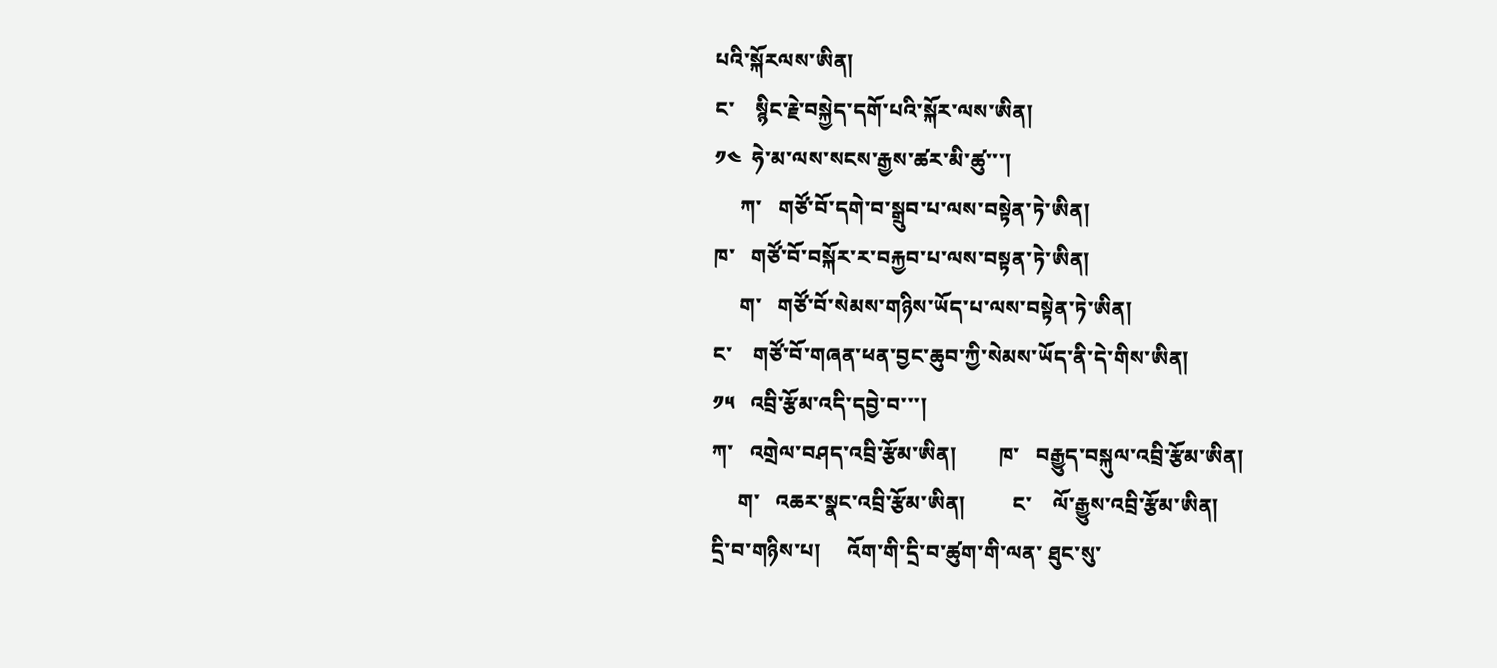པའི་སྐོརལས་ཨིན།
ང་    སྙིང་རྗེ་བསྐྱེད་དགོ་པའི་སྐོར་ལས་ཨིན།
༡༤  ཧེ་མ་ལས་སངས་རྒྱས་ཚར་མི་ཚུ་་་།
     ཀ་   གཙོ་བོ་དགེ་བ་སྒྲུབ་པ་ལས་བསྟེན་ཏེ་ཨིན།
ཁ་   གཙོ་བོ་བསྐོར་ར་བརྐྱབ་པ་ལས་བསྟན་ཏེ་ཨིན།
     ག་   གཙོ་བོ་སེམས་གཉིས་ཡོད་པ་ལས་བསྟེན་ཏེ་ཨིན།
ང་    གཙོ་བོ་གཞན་ཕན་བྱང་ཆུབ་ཀྱི་སེམས་ཡོད་ནི་དེ་གིས་ཨིན།
༡༥   འབྲི་རྩོམ་འདི་དབྱེ་བ་་་།
ཀ་   འགྲེལ་བཤད་འབྲི་རྩོམ་ཨིན།        ཁ་   བརྒྱུད་བསྐུལ་འབྲི་རྩོམ་ཨིན།
     ག་   འཆར་སྣང་འབྲི་རྩོམ་ཨིན།         ང་    ལོ་རྒྱུས་འབྲི་རྩོམ་ཨིན།
དྲི་བ་གཉིས་པ།     འོག་གི་དྲི་བ་ཚུག་གི་ལན་ ཐུང་སུ་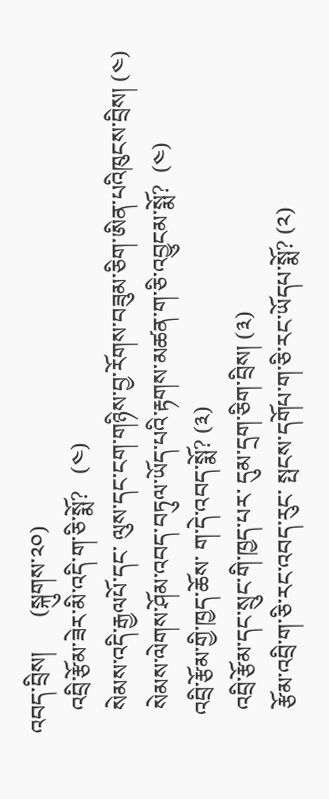འབད་བྲིས།      (སྐུགས་༢༠)
    འབྲི་རྩོམ་ཟེར་མི་འདི་ག་ཅི་སྨོ?   (༤)
    སེམས་འདི་རྒྱལཔོ་དང་ ལུས་དང་ངག་གཉིས་བྱ་རོགས་བཟུམ་ཅིག་ཨིན་པའིཁུངས་བྲིས། (༤)
    སེམས་ལེགས་ཤོམ་འབད་བཏུལ་ཡོད་པའི་རྟགས་མཚན་ག་ཅི་འབྱུངམ་སྨོ?  (༤)
   འབྲི་རྩོམ་གྱི་ཁྱད་ཆོས་ ག་དེ་འབད་སྨོ? (༣)
    འབྲི་རྩོམ་དང་སྲུང་གི་ཁྱད་པར་ དུམ་དྲག་ཅིག་བྲིས། (༣)
    རྩོམ་འབྲི་ག་ཅི་རང་འབད་རུང་ སྤངས་དགོཔ་ག་ཅི་རང་ཡོདཔ་སྨོ? (༢)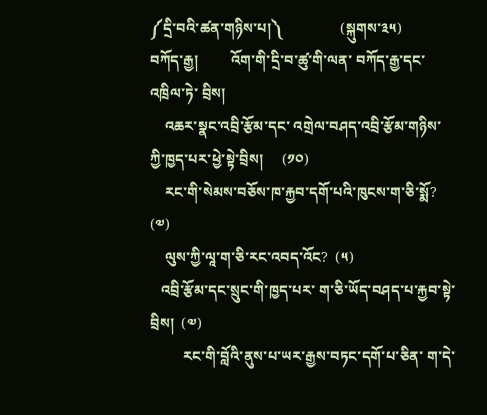༼དྲི་བའི་ཚན་གཉིས་པ།༽                (སྐུགས་༣༥)
བཀོད་རྒྱ།         འོག་གི་དྲི་བ་ཚུ་གི་ལན་ བཀོད་རྒྱ་དང་འཁྲིལ་ཏེ་ བྲིས།
    འཆར་སྣང་འབྲི་རྩོམ་དང་ འགྲེལ་བཤད་འབྲི་རྩོམ་གཉིས་ཀྱི་ཁྱད་པར་ཕྱེ་སྟེ་བྲིས།     (༡༠)
    རང་གི་སེམས་བཅོས་ཁ་རྐྱབ་དགོ་པའི་ཁུངས་ག་ཅི་སྨོ?  (༧)
    ལུས་ཀྱི་ལཱ་ག་ཅི་རང་འབད་འོང?  (༥)
   འབྲི་རྩོམ་དང་སྲུང་གི་ཁྱད་པར་ ག་ཅི་ཡོད་བཤད་པ་རྐྱབ་སྟེ་བྲིས།  (༧)
         རང་གི་བློའི་ནུས་པ་ཡར་རྒྱས་བཏང་དགོ་པ་ཅིན་ ག་དེ་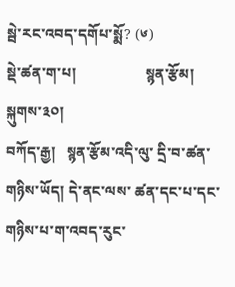སྦེ་རང་འབད་དགོཔ་སྨོ? (༦)
སྡེ་ཚན་ག་པ།                   སྙན་རྩོམ།                       སྐུགས་༣༠།
བཀོད་རྒྱ།   སྙན་རྩོམ་འདི་ལུ་ དྲི་བ་ཚན་གཉིས་ཡོད། དེ་ནང་ལས་ ཚན་དང་པ་དང་ གཉིས་པ་ག་འབད་རུང་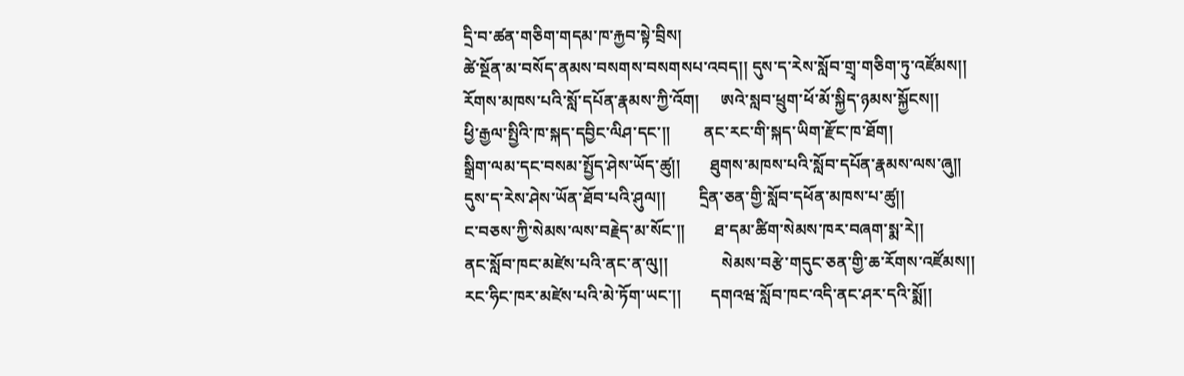དྲི་བ་ཚན་གཅིག་གདམ་ཁ་རྐྱབ་སྟེ་བྲིས།
ཚེ་སྔོན་མ་བསོད་ནམས་བསགས་བསགསཔ་འབད།། དུས་ད་རེས་སློབ་གྲྭ་གཅིག་ཏུ་འཛོམས།།
རོགས་མཁས་པའི་སློ་དཔོན་རྣམས་ཀྱི་འོག།     ཨའེ་སླབ་ཕྲུག་ཕོ་མོ་སྐྱིད་ཉམས་སྐྱོངས།།
ཕྱི་རྒྱལ་སྤྱིའི་ཁ་སྐད་དབྱིང་ལིཤ་དང་།།        ནང་རང་གི་སྐད་ཡིག་རྫོང་ཁ་ཐོག།
སྒྲིག་ལམ་དང་བསམ་སྤྱོད་ཤེས་ཡོད་ཚུ།།       ཐུགས་མཁས་པའི་སློབ་དཔོན་རྣམས་ལས་ཞུ།།
དུས་ད་རེས་ཤེས་ཡོན་ཐོབ་པའི་ཤུལ།།        དྲིན་ཅན་གྱི་སློབ་དཕོན་མཁས་པ་ཚུ།།
ང་བཅས་ཀྱི་སེམས་ལས་བརྗེད་མ་སོང་།།       ཐ་དམ་ཚིག་སེམས་ཁར་བཞག་སྨ་རེ།།
ནང་སློབ་ཁང་མཛེས་པའི་ནང་ན་ལུ།།             སེམས་བརྩེ་གདུང་ཅན་གྱི་ཆ་རོགས་འཛོམས།།
རང་ཧིང་ཁར་མཛེས་པའི་མེ་ཏོག་ཡང་།།       དགའཝ་སློབ་ཁང་འདི་ནང་ཤར་དའི་སྨོ།།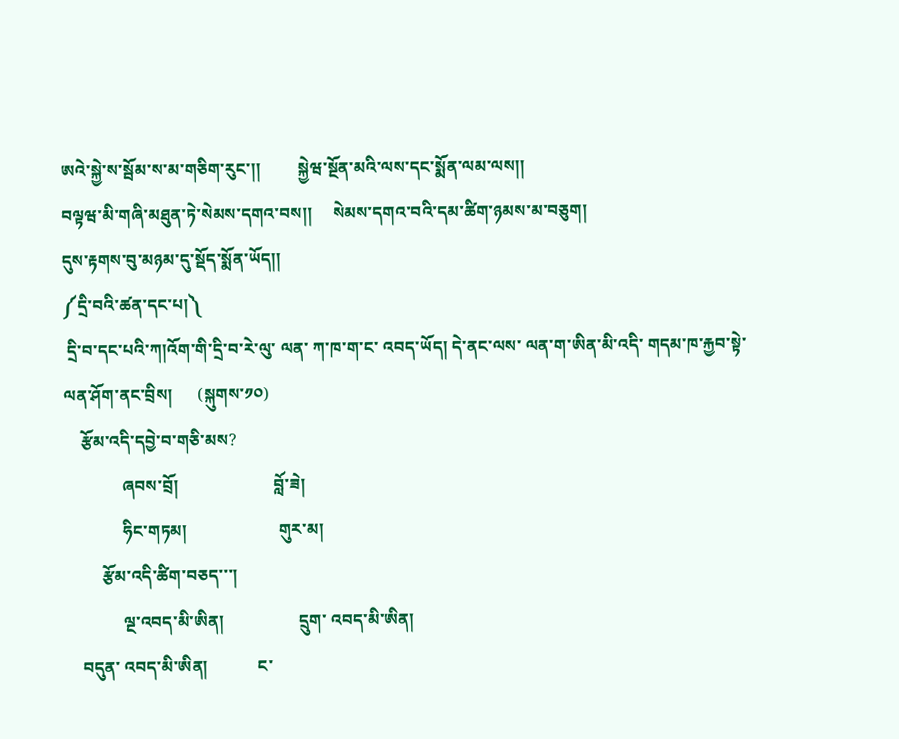ཨའེ་སྐྱེ་ས་སྦོམ་ས་མ་གཅིག་རུང་།།         སྐྱེཝ་སྔོན་མའི་ལས་དང་སྨོན་ལམ་ལས།།
བལྟཝ་མི་གཞི་མཐུན་ཏེ་སེམས་དགའ་བས།།     སེམས་དགའ་བའི་དམ་ཚིག་ཉམས་མ་བཅུག།
དུས་རྟགས་བུ་མཉམ་དུ་སྡོད་སྨོན་ཡོད།།
༼དྲི་བའི་ཚན་དང་པ།༽
 དྲི་བ་དང་པའི་ཀ།འོག་གི་དྲི་བ་རེ་ལུ་ ལན་ ཀ་ཁ་ག་ང་ འབད་ཡོད། དེ་ནང་ལས་ ལན་ག་ཨིན་མི་འདི་ གདམ་ཁ་རྐྱབ་སྟེ་
ལན་ཤོག་ནང་བྲིས།      (སྐུགས་༡༠)
    རྩོམ་འདི་དབྱེ་བ་གཅི་མས?
              ཞབས་བྲོ།                       བློ་ཟེ།
              ཧིང་གཏམ།                      གུར་མ།
         རྩོམ་འདི་ཚིག་བཅད་་་།
              ལྔ་འབད་མི་ཨིན།                  དྲུག་ འབད་མི་ཨིན།
    བདུན་ འབད་མི་ཨིན།            ང་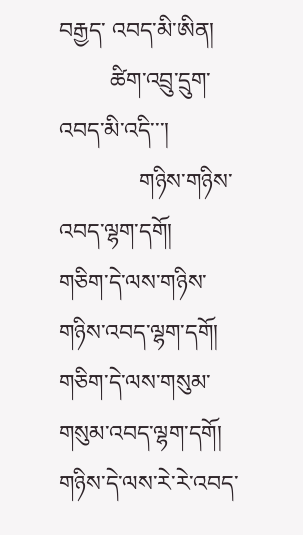བརྒྱད་ འབད་མི་ཨིན།
         ཚིག་འབྲུ་དྲུག་འབད་མི་འདི་་་།
              གཉིས་གཉིས་འབད་ལྷག་དགོ།                 གཅིག་དེ་ལས་གཉིས་གཉིས་འབད་ལྷག་དགོ།             གཅིག་དེ་ལས་གསུམ་གསུམ་འབད་ལྷག་དགོ།       གཉིས་དེ་ལས་རེ་རེ་འབད་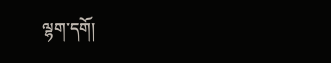ལྷག་དགོ།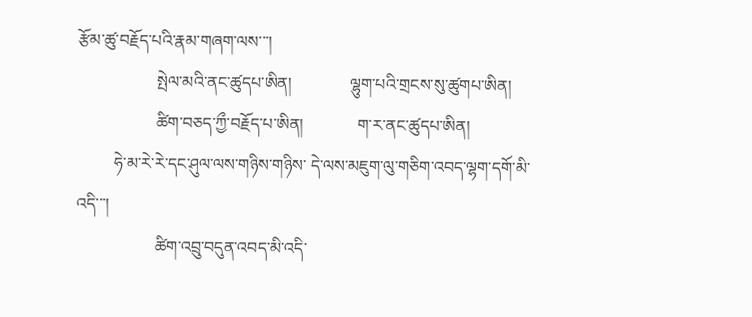རྩོམ་ཚུ་བརྗོད་པའི་རྣམ་གཞག་ལས་་་།
                   སྤེལ་མའི་ནང་ཚུདཔ་ཨིན།              ལྷུག་པའི་གྲངས་སུ་ཚུགཔ་ཨིན།
                   ཚིག་བཅད་ཀྱྀ་བརྗོད་པ་ཨིན།             ག་ར་ནང་ཚུདཔ་ཨིན།
         ཧེ་མ་རེ་རེ་དང་ཤུལ་ལས་གཉིས་གཉིས་ དེ་ལས་མཇུག་ལུ་གཅིག་འབད་ལྷག་དགོ་མི་འདི་་་།
                   ཚིག་འབྲུ་བདུན་འབད་མི་འདི་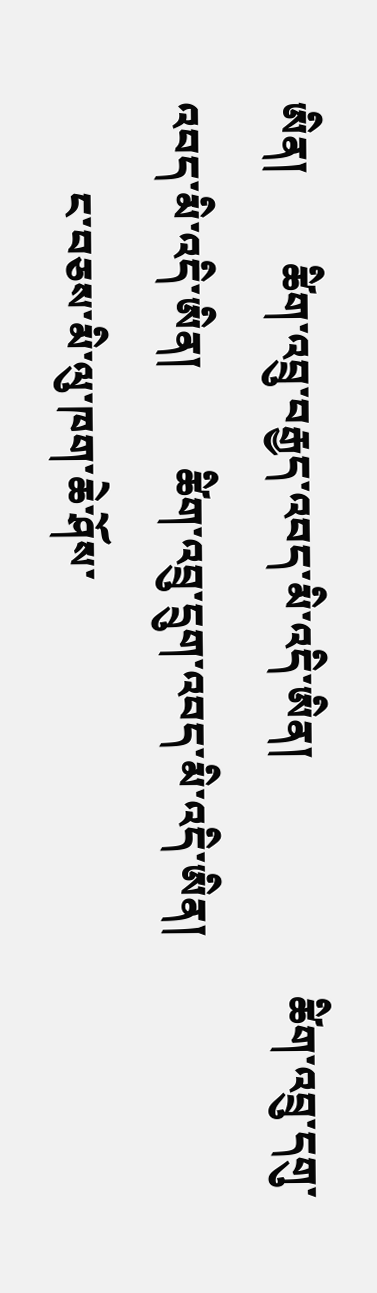ཨིན།         ཚིག་འབྲུ་བརྒྱད་འབད་མི་འདི་ཨིན།                        ཚིག་འབྲུ་དགུ་འབད་མི་འདི་ཨིན།          ཚིག་འབྲུ་དྲུག་འབད་མི་འདི་ཨིན།
         ང་བཅས་མི་ལུ་ཁག་ཆེ་ཤོས་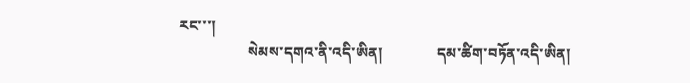རང་་་།
                   སེམས་དགའ་ནི་འདི་ཨིན།               དམ་ཚིག་བཏོན་འདི་ཨིན།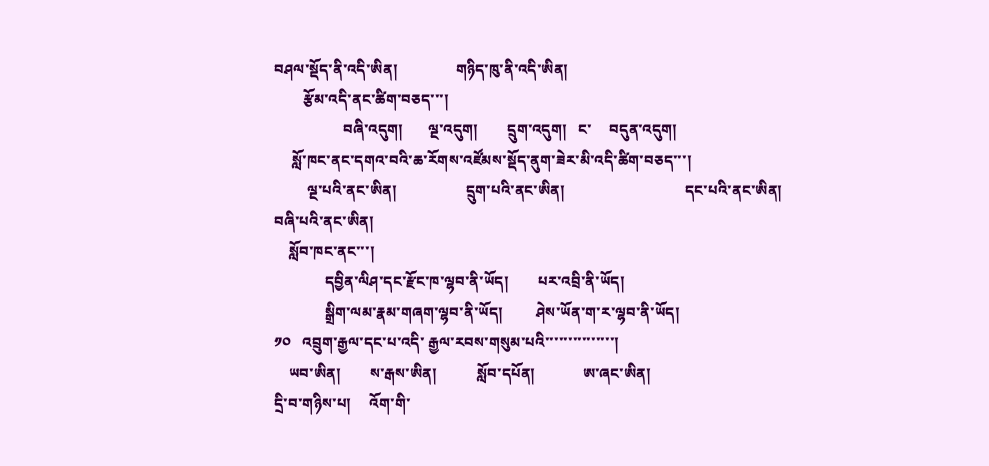བཤལ་སྡོད་ནི་འདི་ཨིན།                གཉིད་ཁུ་ནི་འདི་ཨིན།
        རྩོམ་འདི་ནང་ཚིག་བཅད་་་།
                   བཞི་འདུག།       ལྔ་འདུག།        དྲུག་འདུག།   ང་     བདུན་འདུག།
     སློ་ཁང་ནང་དགའ་བའི་ཆ་རོགས་འཛོམས་སྡོད་ནུག་ཟེར་མི་འདི་ཚིག་བཅད་་་།
         ལྔ་པའི་ནང་ཨིན།                   དྲུག་པའི་ནང་ཨིན།                                 དང་པའི་ནང་ཨིན།                   བཞི་པའི་ནང་ཨིན།
    སློབ་ཁང་ནང་་་།
              དབྱིན་ལིཤ་དང་རྫོང་ཁ་ལྷབ་ནི་ཡོད།        པར་འབྲི་ནི་ཡོད།
              སྒྲིག་ལམ་རྣམ་གཞག་ལྷབ་ནི་ཡོད།         ཤེས་ཡོན་ག་ར་ལྷབ་ནི་ཡོད།
༡༠   འབྲུག་རྒྱལ་དང་པ་འདི་ རྒྱལ་རབས་གསུམ་པའི་་་་་་་་་་་་་་་།
    ཡབ་ཨིན།        ས་རྒས་ཨིན།           སློབ་དཔོན།             ཨ་ཞང་ཨིན།
དྲི་བ་གཉིས་པ།     འོག་གི་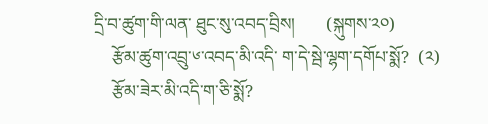དྲི་བ་ཚུག་གི་ལན་ ཐུང་སུ་འབད་བྲིས།       (སྐུགས་༢༠)
    རྩོམ་ཚུག་འབྲུ་༦་འབད་མི་འདི་ ག་དེ་སྦེ་ལྷག་དགོཔ་སྨོ?  (༢)
    རྩོམ་ཟེར་མི་འདི་ག་ཅི་སྨོ?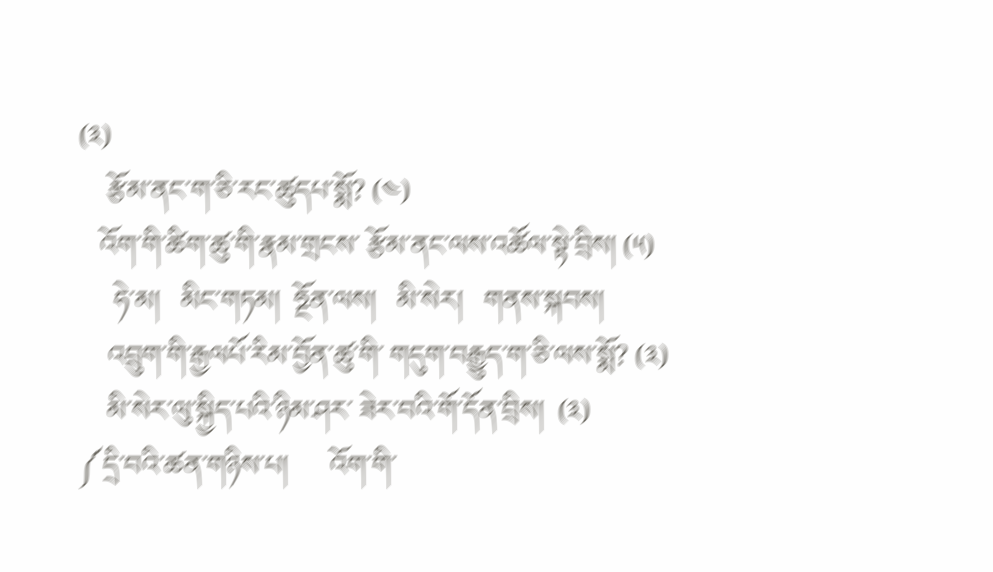(༣)
    རྩོམ་ནང་ག་ཅི་རང་ཚུདཔ་སྨོ? (༤)
   འོག་གི་ཚིག་ཚུ་གི་རྣམ་གྲངས་ རྩོམ་ནང་ལས་འཚོལ་སྟེ་བྲིས། (༥)
     ཧེ་མ།   མིང་གཏམ།  ཧྔོན་ལས།   མི་སེར།   གནས་སྐབས།
    འབྲུག་གི་རྒྱལཔོ་རིམ་བྱོན་ཚུ་གི་ གདུག་བརྒྱུད་ག་ཅི་ལས་སྨོ? (༣)
    མི་སེར་ལུ་སྐྱིད་པའི་ཉིམ་ཤར་ ཟེར་བའི་གོ་དོན་བྲིས།  (༣)
༼དྲི་བའི་ཚན་གཉིས་པ།      འོག་གི་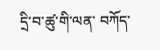དྲི་བ་ཚུ་གི་ལན་ བཀོད་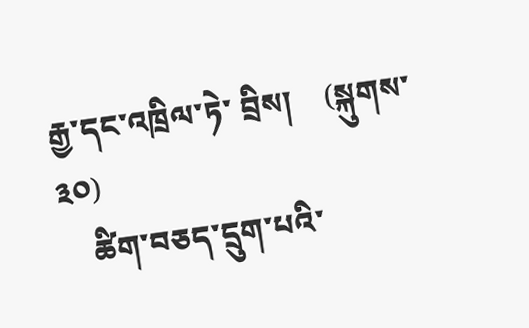རྒྱ་དང་འཁྲིལ་ཏེ་ བྲིས།    (སྐུགས་༣༠)
    ཚིག་བཅད་དྲུག་པའི་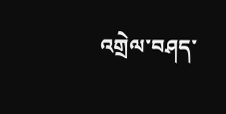འགྲེལ་བཤད་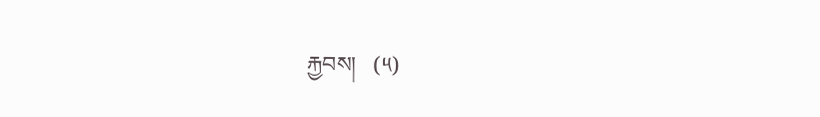རྐྱབས།   (༥)